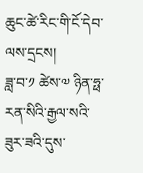ཆུང་ཚེ་རིང་གི་ངོ་དེབ་ལས་དྲངས།
ཟླ་བ་༡ ཚེས་༧ ཉིན་ཧྥ་རན་སིའི་རྒྱལ་སའི་ཟུར་ཟའི་དུས་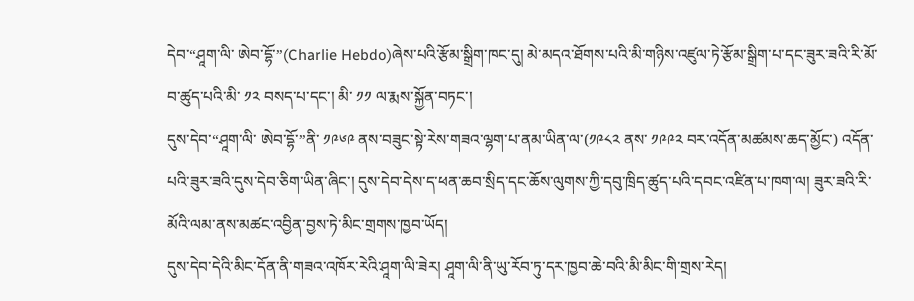དེབ་“ཤཱག་ལི་ ཨེབ་དྷོ་”(Charlie Hebdo)ཞེས་པའི་རྩོམ་སྒྲིག་ཁང་དུ། མེ་མདའ་ཐོགས་པའི་མི་གཉིས་འཛུལ་ཏེ་རྩོམ་སྒྲིག་པ་དང་ཟུར་ཟའི་རི་མོ་བ་ཚུད་པའི་མི་ ༡༢ བསད་པ་དང་། མི་ ༡༡ ལ་རྨས་སྐྱོན་བཏང་།
དུས་དེབ་“ཤཱག་ལི་ ཨེབ་དྷོ་”ནི་ ༡༩༦༩ ནས་བཟུང་སྟེ་རེས་གཟའ་ལྷག་པ་ནམ་ཡིན་ལ་(༡༩༨༢ ནས་ ༡༩༩༢ བར་འདོན་མཚམས་ཆད་མྱོང་) འདོན་པའི་ཟུར་ཟའི་དུས་དེབ་ཅིག་ཡིན་ཞིང་། དུས་དེབ་དེས་ད་ཕན་ཆབ་སྲིད་དང་ཆོས་ལུགས་ཀྱི་དབུ་ཁྲིད་ཚུད་པའི་དབང་འཛིན་པ་ཁག་ལ། ཟུར་ཟའི་རི་མོའི་ལམ་ནས་མཚང་འབྱིན་བྱས་ཏེ་མིང་གྲགས་ཁྱབ་ཡོད།
དུས་དེབ་དེའི་མིང་དོན་ནི་གཟའ་འཁོར་རེའི་ཤཱག་ལི་ཟེར། ཤཱག་ལི་ནི་ཡུ་རོབ་ཏུ་དར་ཁྱབ་ཆེ་བའི་མི་མིང་གི་གྲས་རེད།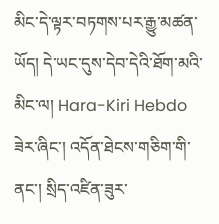མིང་དེ་ལྟར་བཏགས་པར་རྒྱུ་མཚན་ཡོད། དེ་ཡང་དུས་དེབ་དེའི་ཐོག་མའི་མིང་ལ། Hara-Kiri Hebdo ཟེར་ཞིང་། འདོན་ཐེངས་གཅིག་གི་ནང་། སྲིད་འཛིན་ཟུར་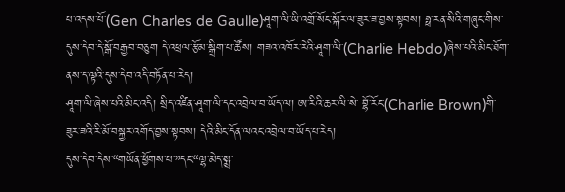པ་འདས་པོ་(Gen Charles de Gaulle)ཤཱག་ལི་ཡི་འགྲོ་སོང་སྐོར་ལ་ཟུར་ཟ་བྱས་སྟབས། ཧྥ་རན་སིའི་གཞུང་གིས་དུས་དེབ་དེ་སྒོ་བརྒྱབ་བཅུག དེ་འཕྲལ་རྩོམ་སྒྲིག་པ་ཚོས། གཟའ་འཁོར་རེའི་ཤཱག་ལི་(Charlie Hebdo)ཞེས་པའི་མིང་ཐོག་ནས་ད་ལྟའི་དུས་དེབ་འདི་བཏོན་པ་རེད།
ཤཱག་ལི་ཞེས་པའི་མིང་འདི། སྲིད་འཛིན་ཤཱག་ལི་དང་འབྲེལ་བ་ཡོད་ལ། ཨ་རིའི་ཆར་ལི་སེ་ བྷོ་རོང་(Charlie Brown)གི་ཟུར་ཟའི་རི་མོ་བསྐྱར་འགོད་བྱས་སྟབས། དེའི་མིང་དོན་ལའང་འབྲེལ་བ་ཡོད་པ་རེད།
དུས་དེབ་དེས་“གཡོན་ཕྱོགས་པ་”དང་“ལྷ་མེད་སྨྲ་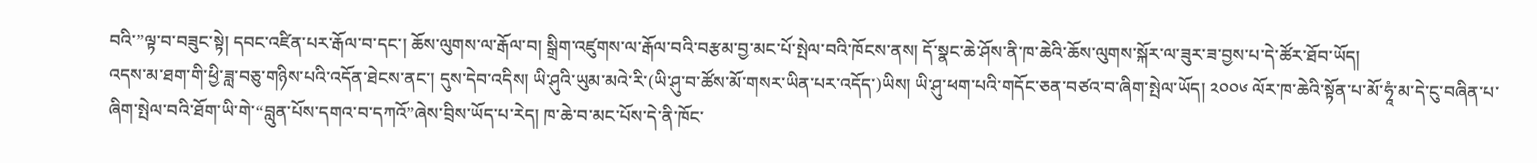བའི་”ལྟ་བ་བཟུང་སྟེ། དབང་འཛིན་པར་རྒོལ་བ་དང་། ཆོས་ལུགས་ལ་རྒོལ་བ། སྒྲིག་འཛུགས་ལ་རྒོལ་བའི་བརྩམ་བྱ་མང་པོ་སྤེལ་བའི་ཁོངས་ནས། དོ་སྣང་ཆེ་ཤོས་ནི་ཁ་ཆེའི་ཆོས་ལུགས་སྐོར་ལ་ཟུར་ཟ་བྱས་པ་དེ་ཚོར་ཐོབ་ཡོད།
འདས་མ་ཐག་གི་ཕྱི་ཟླ་བཅུ་གཉིས་པའི་འདོན་ཐེངས་ནང་། དུས་དེབ་འདིས། ཡི་ཤུའི་ཡུམ་མའེ་རི་(ཡི་ཤུ་བ་ཚོས་མོ་གསར་ཡིན་པར་འདོད་)ཡིས། ཡི་ཤུ་ཕག་པའི་གདོང་ཅན་བཙའ་བ་ཞིག་སྤེལ་ཡོད། ༢༠༠༦ ལོར་ཁ་ཆེའི་སྟོན་པ་མོ་ཧཱཾ་མ་དེ་ངུ་བཞིན་པ་ཞིག་སྤེལ་བའི་ཐོག་ཡི་གེ་“བླུན་པོས་དགའ་བ་དཀའོ”ཞེས་བྲིས་ཡོད་པ་རེད། ཁ་ཆེ་བ་མང་པོས་དེ་ནི་ཁོང་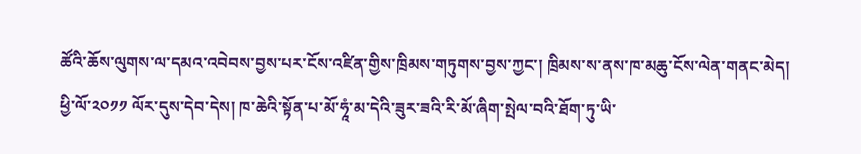ཚོའི་ཆོས་ལུགས་ལ་དམའ་འབེབས་བྱས་པར་ངོས་འཛིན་གྱིས་ཁྲིམས་གཏུགས་བྱས་ཀྱང་། ཁྲིམས་ས་ནས་ཁ་མཆུ་ངོས་ལེན་གནང་མེད།
ཕྱི་ལོ་༢༠༡༡ ལོར་དུས་དེབ་དེས། ཁ་ཆེའི་སྟོན་པ་མོ་ཧཱཾ་མ་དེའི་ཟུར་ཟའི་རི་མོ་ཞིག་སྤེལ་བའི་ཐོག་ཏུ་ཡི་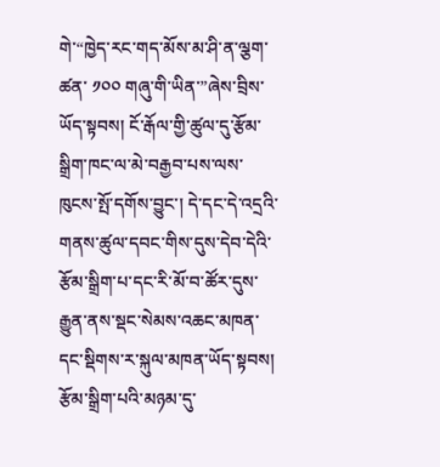གེ་“ཁྱེད་རང་གད་མོས་མ་ཤི་ན་ལྕག་ཚན་ ༡༠༠ གཞུ་གི་ཡིན་”ཞེས་བྲིས་ཡོད་སྟབས། ངོ་རྒོལ་གྱི་ཚུལ་དུ་རྩོམ་སྒྲིག་ཁང་ལ་མེ་བརྒྱབ་པས་ལས་ཁུངས་སྤོ་དགོས་བྱུང་། དེ་དང་དེ་འདྲའི་གནས་ཚུལ་དབང་གིས་དུས་དེབ་དེའི་རྩོམ་སྒྲིག་པ་དང་རི་མོ་བ་ཚོར་དུས་རྒྱུན་ནས་སྡང་སེམས་འཆང་མཁན་དང་སྡིགས་ར་སྐུལ་མཁན་ཡོད་སྟབས། རྩོམ་སྒྲིག་པའི་མཉམ་དུ་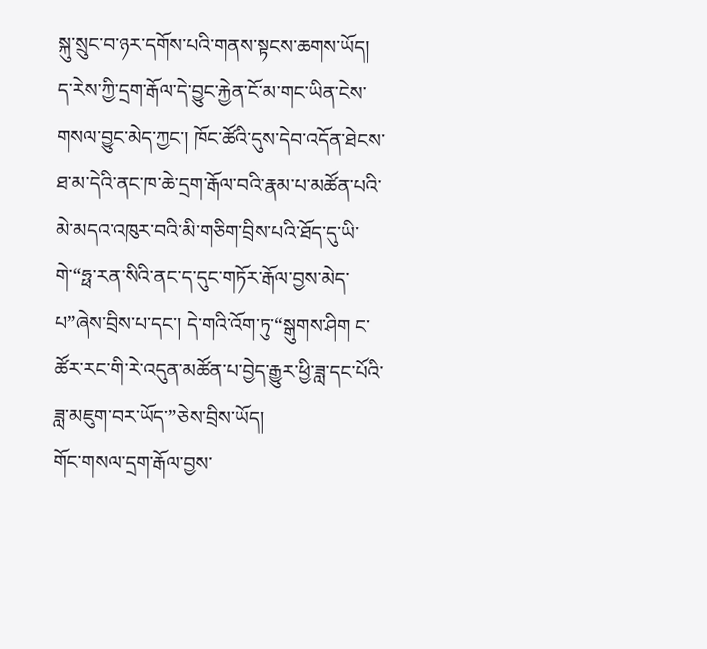སྐུ་སྲུང་བ་ཉར་དགོས་པའི་གནས་སྟངས་ཆགས་ཡོད།
ད་རེས་ཀྱི་དྲག་རྒོལ་དེ་བྱུང་རྐྱེན་ངོ་མ་གང་ཡིན་ངེས་གསལ་བྱུང་མེད་ཀྱང་། ཁོང་ཚོའི་དུས་དེབ་འདོན་ཐེངས་ཐ་མ་དེའི་ནང་ཁ་ཆེ་དྲག་རྒོལ་བའི་རྣམ་པ་མཚོན་པའི་མེ་མདའ་འཁུར་བའི་མི་གཅིག་བྲིས་པའི་ཐོད་དུ་ཡི་གེ་“ཧྥ་རན་སིའི་ནང་ད་དུང་གཏོར་རྒོལ་བྱས་མེད་པ”ཞེས་བྲིས་པ་དང་། དེ་གའི་འོག་ཏུ་“སྒུགས་ཤིག ང་ཚོར་རང་གི་རེ་འདུན་མཚོན་པ་བྱེད་རྒྱུར་ཕྱི་ཟླ་དང་པོའི་ཟླ་མཇུག་བར་ཡོད་”ཅེས་བྲིས་ཡོད།
གོང་གསལ་དྲག་རྒོལ་བྱས་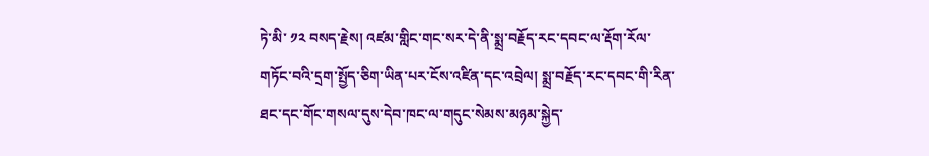ཏེ་མི་ ༡༢ བསད་རྗེས། འཛམ་གླིང་གང་སར་དེ་ནི་སྨྲ་བརྗོད་རང་དབང་ལ་རྡོག་རོལ་གཏོང་བའི་དྲག་སྤྱོད་ཅིག་ཡིན་པར་ངོས་འཛིན་དང་འབྲེལ། སྨྲ་བརྗོད་རང་དབང་གི་རིན་ཐང་དང་གོང་གསལ་དུས་དེབ་ཁང་ལ་གདུང་སེམས་མཉམ་སྐྱེད་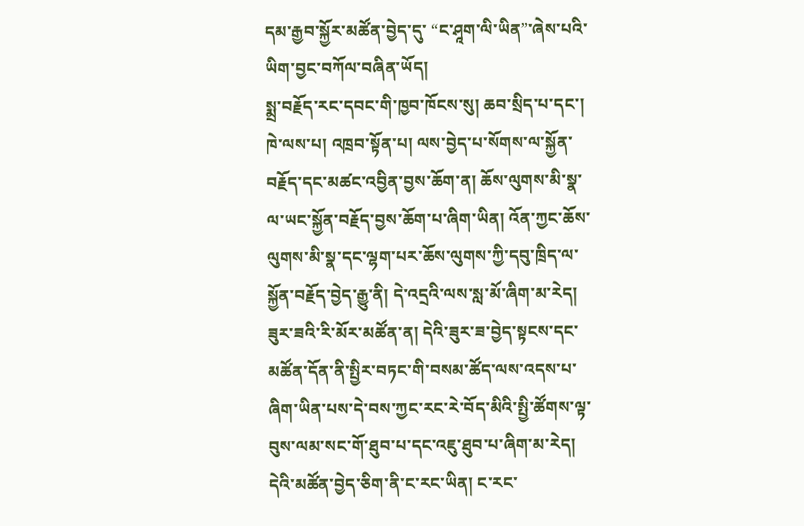དམ་རྒྱབ་སྐྱོར་མཚོན་བྱེད་དུ་ “ང་ཤཱག་ལི་ཡིན”་ཞེས་པའི་ཡིག་བྱང་བཀོལ་བཞིན་ཡོད།
སྨྲ་བརྗོད་རང་དབང་གི་ཁྱབ་ཁོངས་སུ། ཆབ་སྲིད་པ་དང་། ཁེ་ལས་པ། འཁྲབ་སྟོན་པ། ལས་བྱེད་པ་སོགས་ལ་སྐྱོན་བརྗོད་དང་མཚང་འབྱིན་བྱས་ཆོག་ན། ཆོས་ལུགས་མི་སྣ་ལ་ཡང་སྐྱོན་བརྗོད་བྱས་ཆོག་པ་ཞིག་ཡིན། འོན་ཀྱང་ཆོས་ལུགས་མི་སྣ་དང་ལྷག་པར་ཆོས་ལུགས་ཀྱི་དབུ་ཁྲིད་ལ་སྐྱོན་བརྗོད་བྱེད་རྒྱུ་ནི། དེ་འདྲའི་ལས་སླ་མོ་ཞིག་མ་རེད།
ཟུར་ཟའི་རི་མོར་མཚོན་ན། དེའི་ཟུར་ཟ་བྱེད་སྟངས་དང་མཚོན་དོན་ནི་སྤྱིར་བཏང་གི་བསམ་ཚོད་ལས་འདས་པ་ཞིག་ཡིན་པས་དེ་བས་ཀྱང་རང་རེ་བོད་མིའི་སྤྱི་ཚོགས་ལྟ་བུས་ལམ་སང་གོ་ཐུབ་པ་དང་འཇུ་ཐུབ་པ་ཞིག་མ་རེད། དེའི་མཚོན་བྱེད་ཅིག་ནི་ང་རང་ཡིན། ང་རང་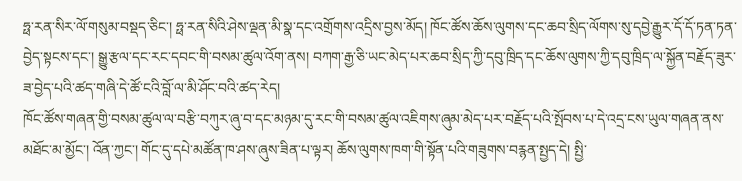ཧྥ་རན་སིར་ལོ་གསུམ་བསྡད་ཅིང་། ཧྥ་རན་སིའི་ཤེས་ལྡན་མི་སྣ་དང་འགྲོགས་འདྲིས་བྱས་མོད། ཁོང་ཚོས་ཆོས་ལུགས་དང་ཆབ་སྲིད་ལོགས་སུ་དབྱེ་རྒྱུར་དོ་དོ་ཏན་ཏན་བྱེད་སྟངས་དང་། སྒྱུ་རྩལ་དང་རང་དབང་གི་བསམ་ཚུལ་འོག་ནས། བཀག་རྒྱ་ཅི་ཡང་མེད་པར་ཆབ་སྲིད་ཀྱི་དབུ་ཁྲིད་དང་ཆོས་ལུགས་ཀྱི་དབུ་ཁྲིད་ལ་སྐྱོན་བརྗོད་ཟུར་ཟ་བྱེད་པའི་ཚད་གཞི་དེ་ཚོ་ངའི་བློ་ལ་མི་ཤོང་བའི་ཚད་རེད།
ཁོང་ཚོས་གཞན་གྱི་བསམ་ཚུལ་ལ་བརྩི་བཀུར་ཞུ་བ་དང་མཉམ་དུ་རང་གི་བསམ་ཚུལ་འཇིགས་ཞུམ་མེད་པར་བརྗོད་པའི་སྤོབས་པ་དེ་འདྲ་ངས་ཡུལ་གཞན་ནས་མཐོང་མ་མྱོང་། འོན་ཀྱང་། གོང་དུ་དཔེ་མཚོན་ཁ་ཤས་ཞུས་ཟིན་པ་ལྟར། ཆོས་ལུགས་ཁག་གི་སྟོན་པའི་གཟུགས་བརྙན་སྤྱད་དེ། སྤྱི་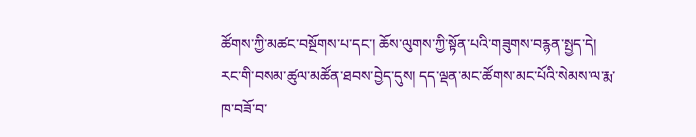ཚོགས་ཀྱི་མཚང་བསྔོགས་པ་དང་། ཆོས་ལུགས་ཀྱི་སྟོན་པའི་གཟུགས་བརྙན་སྤྱད་དེ། རང་གི་བསམ་ཚུལ་མཚོན་ཐབས་བྱེད་དུས། དད་ལྡན་མང་ཚོགས་མང་པོའི་སེམས་ལ་རྨ་ཁ་བཟོ་བ་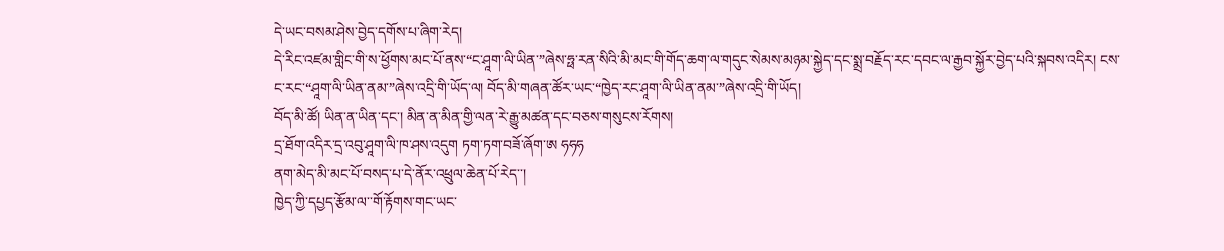དེ་ཡང་བསམ་ཤེས་བྱེད་དགོས་པ་ཞིག་རེད།
དེ་རིང་འཛམ་གླིང་གི་ས་ཕྱོགས་མང་པོ་ནས་“ང་ཤཱག་ལི་ཡིན་”ཞེས་ཧྥ་རན་སིའི་མི་མང་གི་གོད་ཆག་ལ་གདུང་སེམས་མཉམ་སྐྱེད་དང་སྨྲ་བརྗོད་རང་དབང་ལ་རྒྱབ་སྐྱོར་བྱེད་པའི་སྐབས་འདིར། ངས་ང་རང་“ཤཱག་ལི་ཡིན་ནམ་”ཞེས་འདྲི་གི་ཡོད་ལ། བོད་མི་གཞན་ཚོར་ཡང་“ཁྱེད་རང་ཤཱག་ལི་ཡིན་ནམ་”ཞེས་འདྲི་གི་ཡོད།
བོད་མི་ཚོ། ཡིན་ན་ཡིན་དང་། མིན་ན་མིན་གྱི་ལན་རེ་རྒྱུ་མཚན་དང་བཅས་གསུངས་རོགས།
དྲ་ཐོག་འདིར་དྲ་འབུ་ཤཱག་ལི་ཁ་ཤས་འདུག ཏག་ཏག་བཟོ་ཞོག་ཨ ཧཧཧ
ནག་མེད་མི་མང་པོ་བསད་པ་དེ་ནོར་འཕྲུལ་ཆེན་པོ་རེད་་།
ཁྱེད་ཀྱི་དཔྱད་རྩོམ་ལ་་གོ་རྟོགས་གང་ཡང་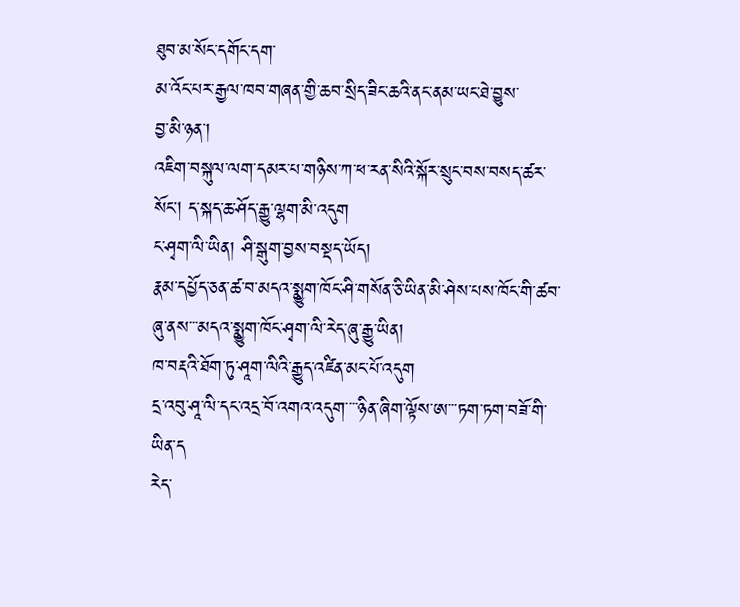ཐུབ་མ་སོང་དགོང་དག་
མ་འོང་པར་རྒྱལ་ཁབ་གཞན་གྱི་ཆབ་སྲིད་ཟིང་ཆའི་ནང་ནམ་ཡང་ཐེ་བྱུས་
བྱ་མི་ཉན་།
འཇིག་བསྐུལ་ལག་དམར་པ་གཉིས་ཀ་ཕ་རན་སིའི་སྐོར་སྲུང་བས་བསད་ཚར་སོང། ད་སྐད་ཆ་ཤོད་རྒྱུ་ལྷག་མི་འདུག
ང་ཤྭག་ལི་ཡིན། ཤི་སྒུག་བྱས་བསྡད་ཡོད།
རྣམ་དཔྱོད་ཅན་ཚ་བ་མདའ་སྨྱུག་ཁོང་ཤི་གསོན་ཅི་ཡིན་མི་ཤེས་པས་ཁོང་གི་ཚབ་ཞུ་ནས་་་མདའ་སྨྱུག་ཁོང་ཤྭག་ལི་རེད་ཞུ་རྒྱུ་ཡིན།
ཁ་བརྡའི་ཐོག་ཏུ་ཤཱག་ལིའི་རྒྱུད་འཛིན་མང་པོ་འདུག
དྲ་འབུ་ཤཱ་ལི་དང་འདྲ་བོ་འགའ་འདུག་་་་ཉིན་ཞིག་ལྟོས་ཨ་་་ཏག་ཏག་བཟོ་གི་ཡིན་ད
རེད་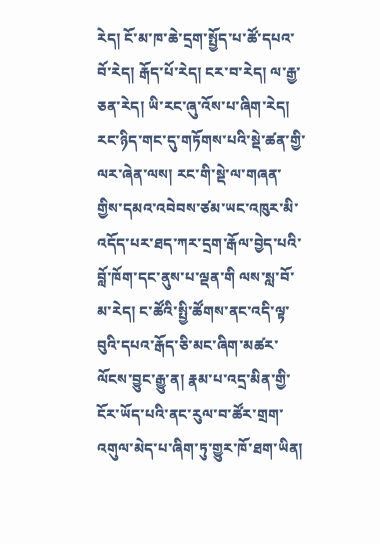རེད། ངོ་མ་ཁ་ཆེ་དྲག་སྤྱོད་པ་ཚོ་དཔའ་བོ་རེད། རྒོད་པོ་རེད། ངར་བ་རེད། ལ་རྒྱ་ཅན་རེད། ཡི་རང་ཞུ་འོས་པ་ཞིག་རེད། རང་ཉིད་གང་དུ་གཏོགས་པའི་སྡེ་ཚན་གྱི་ལར་ཞེན་ལས། རང་གི་སྡེ་ལ་གཞན་གྱིས་དམའ་འབེབས་ཙམ་ཡང་འཁུར་མི་འདོད་པར་ཐད་ཀར་དྲག་རྒོལ་བྱེད་པའི་བློ་ཁོག་དང་ནུས་པ་ལྡན་གི ལས་སླ་བོ་མ་རེད། ང་ཚོའི་སྤྱི་ཚོགས་ནང་འདི་ལྟ་བུའི་དཔའ་རྒོད་ཅི་མང་ཞིག་མཚར་ལོངས་བྱུང་རྒྱུ་ན། རྣམ་པ་འདྲ་མིན་གྱི་ངོར་ཡོད་པའི་ནང་རུལ་བ་ཚོར་གྲག་འགུལ་མེད་པ་ཞིག་ཏུ་གྱུར་ཁོ་ཐག་ཡིན།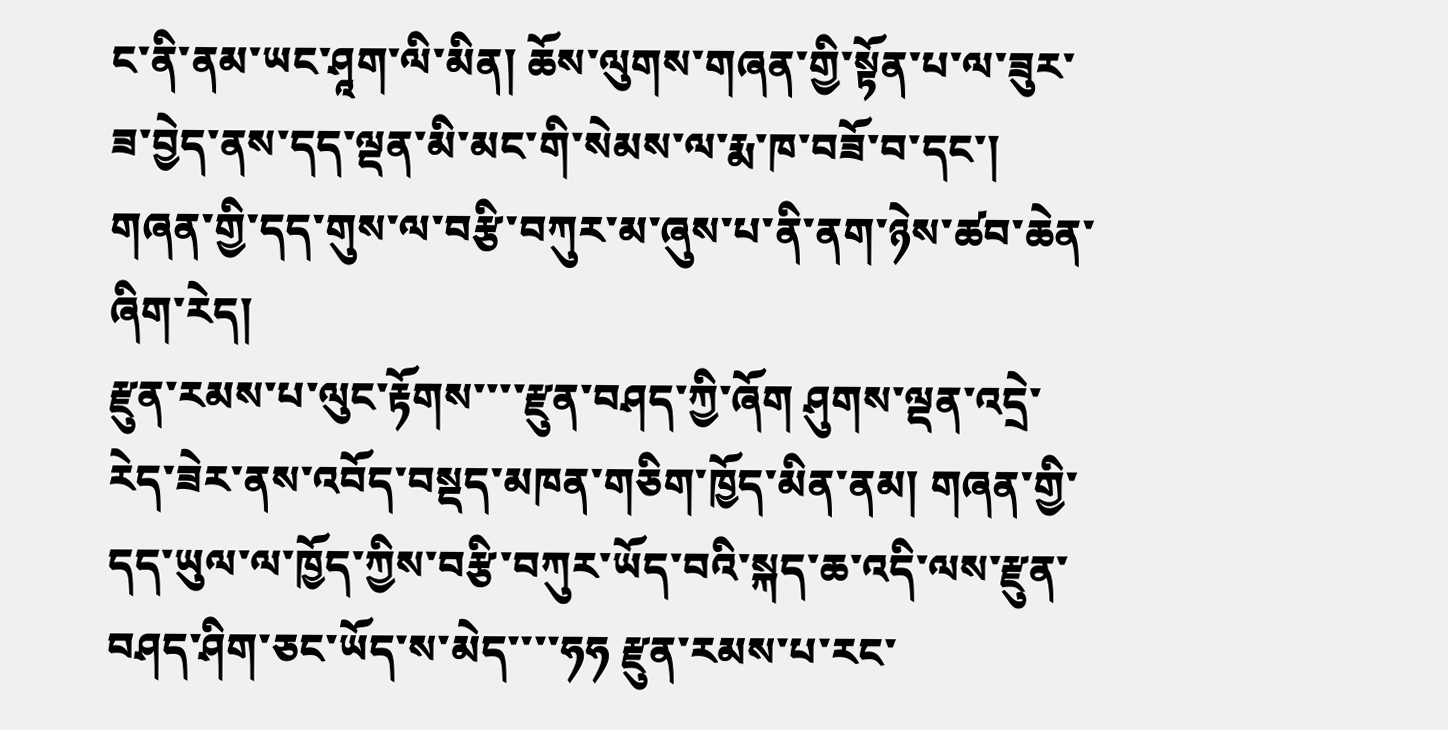ང་ནི་ནམ་ཡང་ཤཱག་ལི་མིན། ཆོས་ལུགས་གཞན་གྱི་སྟོན་པ་ལ་ཟུར་ཟ་བྱེད་ནས་དད་ལྡན་མི་མང་གི་སེམས་ལ་རྨ་ཁ་བཟོ་བ་དང་། གཞན་གྱི་དད་གུས་ལ་བརྩི་བཀུར་མ་ཞུས་པ་ནི་ནག་ཉེས་ཚབ་ཆེན་ཞིག་རེད།
རྫུན་རམས་པ་ལུང་རྟོགས་་་་རྫུན་བཤད་ཀྱི་ཞོག ཤུགས་ལྡན་འདྲེ་རེད་ཟེར་ནས་འབོད་བསྡད་མཁན་གཅིག་ཁྱོད་མིན་ནམ། གཞན་གྱི་དད་ཡུལ་ལ་ཁྱོད་ཀྱིས་བརྩི་བཀུར་ཡོད་བའི་སྐད་ཆ་འདི་ལས་རྫུན་བཤད་ཤིག་ཅང་ཡོད་ས་མེད་་་་ཧཧ རྫུན་རམས་པ་རང་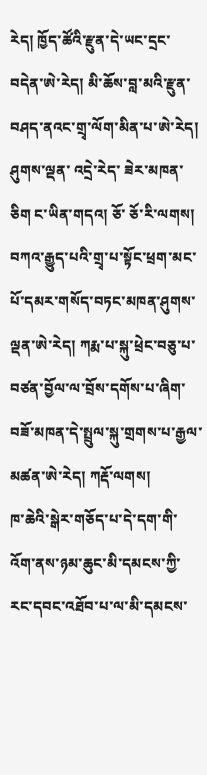རེད། ཁྱོད་ཚོའི་རྫུན་དེ་ཡང་དྲང་བདེན་ཨེ་རེད། མི་ཆོས་བླ་མའི་རྫུན་བཤད་ནའང་གྲྭ་ལོག་མིན་པ་ཨེ་རེད།
ཤུགས་ལྡན་ འདྲེ་རེད་ ཟེར་མཁན་ཅིག ང་ཡིན་གདའ། ཅོ་ ཅོ་རི་ལགས།
བཀའ་རྒྱུད་པའི་གྲྭ་པ་སྟོང་ཕྲག་མང་པོ་དམར་གསོད་བཏང་མཁན་ཤུགས་ལྡན་ཨེ་རེད། ཀརྨ་པ་སྐུ་ཕྲེང་བཅུ་པ་བཙན་བྱོལ་ལ་བྲོས་དགོས་པ་ཞིག་བཟོ་མཁན་དེ་སྤྲུལ་སྐུ་གྲགས་པ་རྒྱལ་མཚན་ཨེ་རེད། ཀརྡོ་ལགས།
ཁ་ཆེའི་སྒེར་གཅོད་པ་དེ་དག་གི་འོག་ནས་ཉམ་ཆུང་མི་དམངས་ཀྱི་རང་དབང་འཐོབ་པ་ལ་མི་དམངས་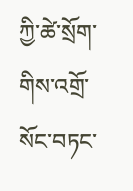ཀྱི་ཚེ་སྲོག་གིས་འགྲོ་སོང་བཏང་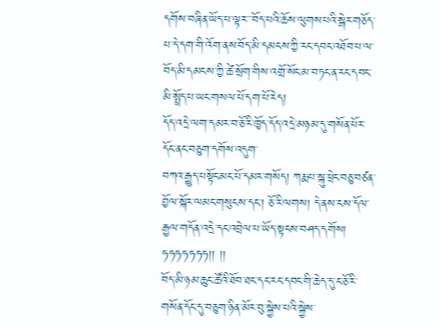དགོས་བཞིན་ཡོད་པ་ལྟར་་་བོད་པའི་ཆོས་ལུགས་པའི་སྒེར་གཅོད་པ་དེ་དག་གི་འོག་ནས་བོད་མི་དམངས་ཀྱི་རང་དབང་འཐོབ་པ་ལ་བོད་མི་དམངས་ཀྱི་ཚེ་སྲོག་གིས་འགྲོ་སོང་མ་བཏང་ན་རང་དབང་མི་སྤྲོད་པ་ཡང་གསལ་པོ་དག་པོ་རེད།
དོད་འདྲེ་ལག་དམར་བ་ཅོ་རི་ཁྱོད་དོད་འདྲེ་མཉམ་དུ་གསོན་པོར་དོང་ནང་བཅུག་དགོས་འདུག་
བཀའ་རྒྱུད་པསྟོང་མང་པོ་དམར་གསོད། ཀརྨ་པ་སྐུ་ཕྲེང་བཅུ་བཙན་བྱོལ་སྐོར་ལམང་གསུངས་དང་། ཅོ་རི་ལགས། དེ་ནས་ངས་དོལ་རྒྱལ་གདོན་འདྲེ་དང་འབྲེལ་པ་ཡོད་སྟངས་བཤད་དགོས། ཧཧཧཧཧཧཧ།། །།
བོད་མི་ཉམ་ཆུང་ཚོའི་ཐོབ་ཐང་དང་རང་དབང་གི་ཆེད་དུ་ང་ཅོ་རི་གསོན་དོང་དུ་བཅུག་ཉིན་མོར་བུ་སྐྱེས་པའི་སྐྱེས་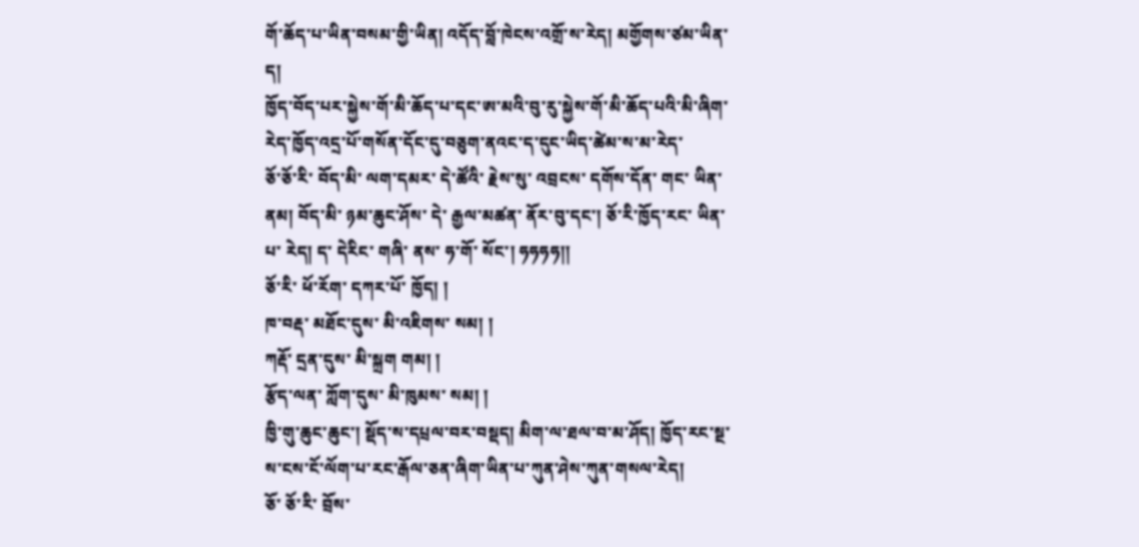གོ་ཆོད་པ་ཡིན་བསམ་གྱི་ཡིན། འདོད་བློ་ཁེངས་འགྲོ་ས་རེད། མགྱོགས་ཙམ་ཡིན་ད།
ཁྱོད་བོད་པར་སྐྱེས་གོ་མི་ཆོད་པ་དང་ཨ་མའི་བུ་རུ་སྐྱེས་གོ་མི་ཆོད་པའི་མི་ཞིག་རེད་ཁྱོད་འདྲ་པོ་གསོན་དོང་དུ་བཅུག་ནའང་ད་དུང་ཡིད་ཚེམ་ས་མ་རེད་
ཅོ་ཅོ་རི་ བོད་མི་ ལག་དམར་ དེ་ཚོའི་ རྗེས་སུ་ འབྲངས་ དགོས་དོན་ གང་ ཡིན་ནམ། བོད་མི་ ཉམ་ཆུང་ཤོས་ དེ་ རྒྱལ་མཚན་ ནོར་བུ་དང་། ཅོ་རི་ཁྱོད་རང་ ཡིན་པ་ རེད། ད་ དེརིང་ གཞི་ ནས་ ཧ་གོ་ སོང་། ཧཧཧཧ།།
ཅོ་རི་ ཕོ་རོག་ དཀར་པོ་ ཁྱོད། །
ཁ་བརྡ་ མཐོང་དུས་ མི་འཇིགས་ སམ། །
ཀརྡོ་ དྲན་དུས་ མི་སྐྲག གམ། །
རྩོད་ལན་ ཀློག་དུས་ མི་ཁུམས་ སམ། །
ཁྱི་གུ་ཆུང་ཆུང་། སྡོད་ས་དཔྲལ་བར་བསྡད། མིག་ལ་ཐལ་བ་མ་ཤོད། ཁྱོད་རང་སྔ་ས་ངས་ངོ་ལོག་པ་རང་རྒོལ་ཅན་ཞིག་ཡིན་པ་ཀུན་ཤེས་ཀུན་གསལ་རེད།
ཅོ་ ཅོ་རི་ བྲོས་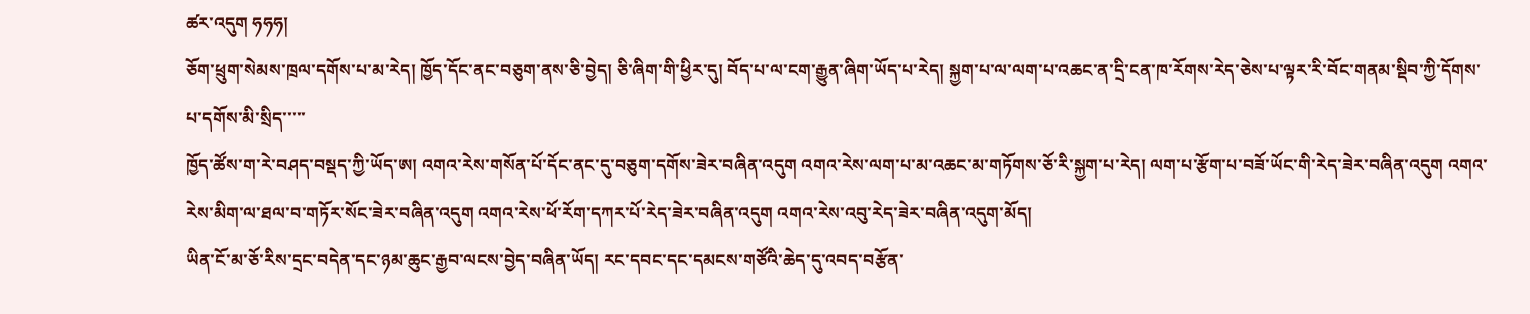ཚར་འདུག ཧཧཧ།
ཅོག་ཕྲུག་སེམས་ཁྲལ་དགོས་པ་མ་རེད། ཁྱོད་དོང་ནང་བཅུག་ནས་ཅི་བྱེད། ཅི་ཞིག་གི་ཕྱིར་དུ། བོད་པ་ལ་ངག་རྒྱུན་ཞིག་ཡོད་པ་རེད། སྐྱག་པ་ལ་ལག་པ་འཆང་ན་དྲི་ངན་ཁ་རོགས་རེད་ཅེས་པ་ལྟར་རི་བོང་གནམ་སྡིབ་ཀྱི་དོགས་པ་དགོས་མི་སྲིད་་་་་
ཁྱོད་ཚོས་ག་རེ་བཤད་བསྡད་ཀྱི་ཡོད་ཨ། འགའ་རེས་གསོན་པོ་དོང་ནང་དུ་བཅུག་དགོས་ཟེར་བཞིན་འདུག འགའ་རེས་ལག་པ་མ་འཆང་མ་གཏོགས་ཅོ་རི་སྐྱག་པ་རེད། ལག་པ་རྩོག་པ་བཟོ་ཡོང་གི་རེད་ཟེར་བཞིན་འདུག འགའ་རེས་མིག་ལ་ཐལ་བ་གཏོར་སོང་ཟེར་བཞིན་འདུག འགའ་རེས་ཕོ་རོག་དཀར་པོ་རེད་ཟེར་བཞིན་འདུག འགའ་རེས་འབུ་རེད་ཟེར་བཞིན་འདུག་མོད།
ཡིན་ངོ་མ་ཅོ་རིས་དྲང་བདེན་དང་ཉམ་ཆུང་རྒྱབ་ལངས་བྱེད་བཞིན་ཡོད། རང་དབང་དང་དམངས་གཙོའི་ཆེད་དུ་འབད་བརྩོན་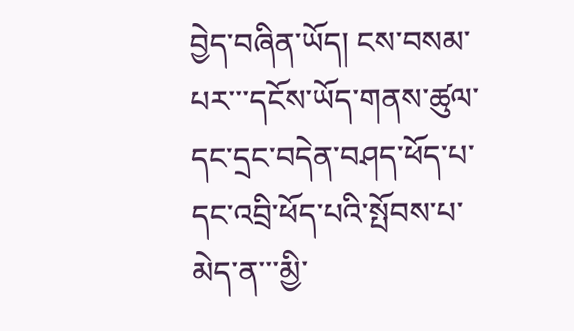བྱེད་བཞིན་ཡོད། ངས་བསམ་པར་་་དངོས་ཡོད་གནས་ཚུལ་དང་དྲང་བདེན་བཤད་ཕོད་པ་དང་འབྲི་ཕོད་པའི་སྤོབས་པ་མེད་ན་་་མྱི་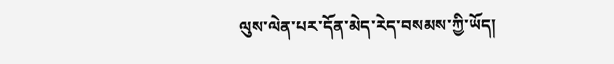ལུས་ལེན་པར་དོན་མེད་རེད་བསམས་ཀྱི་ཡོད།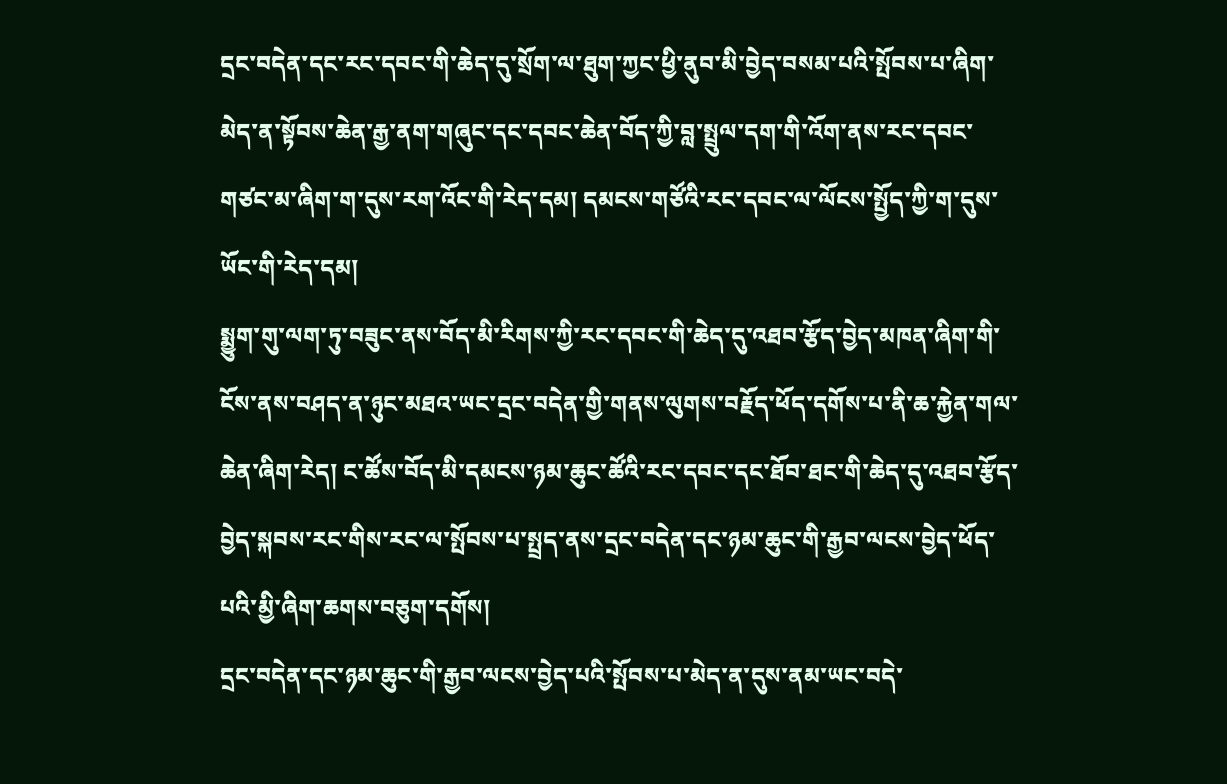དྲང་བདེན་དང་རང་དབང་གི་ཆེད་དུ་སྲོག་ལ་ཐུག་ཀྱང་ཕྱི་ནུབ་མི་བྱེད་བསམ་པའི་སྤོབས་པ་ཞིག་མེད་ན་སྟོབས་ཆེན་རྒྱ་ནག་གཞུང་དང་དབང་ཆེན་བོད་ཀྱི་བླ་སྤྲུལ་དག་གི་འོག་ནས་རང་དབང་གཙང་མ་ཞིག་ག་དུས་རག་འོང་གི་རེད་དམ། དམངས་གཙོའི་རང་དབང་ལ་ལོངས་སྤྱོད་ཀྱི་ག་དུས་ཡོང་གི་རེད་དམ།
སྨྱུག་གུ་ལག་ཏུ་བཟུང་ནས་བོད་མི་རིགས་ཀྱི་རང་དབང་གི་ཆེད་དུ་འཐབ་རྩོད་བྱེད་མཁན་ཞིག་གི་ངོས་ནས་བཤད་ན་ཉུང་མཐའ་ཡང་དྲང་བདེན་གྱི་གནས་ལུགས་བརྗོད་ཕོད་དགོས་པ་ནི་ཆ་རྐྱེན་གལ་ཆེན་ཞིག་རེད། ང་ཚོས་བོད་མི་དམངས་ཉམ་ཆུང་ཚོའི་རང་དབང་དང་ཐོབ་ཐང་གི་ཆེད་དུ་འཐབ་རྩོད་བྱེད་སྐབས་རང་གིས་རང་ལ་སྤོབས་པ་སྤྲད་ནས་དྲང་བདེན་དང་ཉམ་ཆུང་གི་རྒྱབ་ལངས་བྱེད་ཕོད་པའི་མྱི་ཞིག་ཆགས་བཅུག་དགོས།
དྲང་བདེན་དང་ཉམ་ཆུང་གི་རྒྱབ་ལངས་བྱེད་པའི་སྤོབས་པ་མེད་ན་དུས་ནམ་ཡང་བདེ་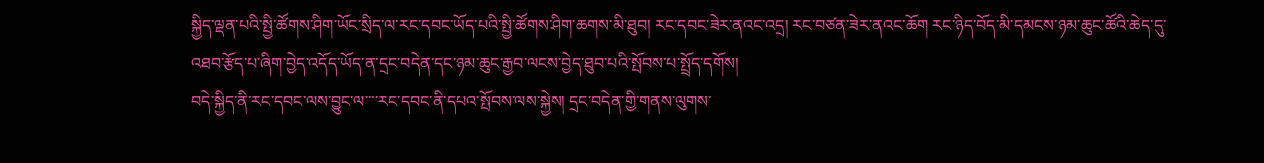སྐྱིད་ལྡན་པའི་སྤྱི་ཚོགས་ཤིག་ཡོང་སྲིད་ལ་རང་དབང་ཡོད་པའི་སྤྱི་ཚོགས་ཤིག་ཆགས་མི་ཐུབ། རང་དབང་ཟེར་ནའང་འདྲ། རང་བཙན་ཟེར་ནའང་ཆོག རང་ཉིད་བོད་མི་དམངས་ཉམ་ཆུང་ཚོའི་ཆེད་དུ་འཐབ་རྩོད་པ་ཞིག་བྱེད་འདོད་ཡོད་ན་དྲང་བདེན་དང་ཉམ་ཆུང་རྒྱབ་ལངས་བྱེད་ཐུབ་པའི་སྤོབས་པ་སྤྲོད་དགོས།
བདེ་སྐྱིད་ནི་རང་དབང་ལས་བྱུང་ལ་་་་རང་དབང་ནི་དཔའ་སྤོབས་ལས་སྐྱེས། དྲང་བདེན་གྱི་གནས་ལུགས་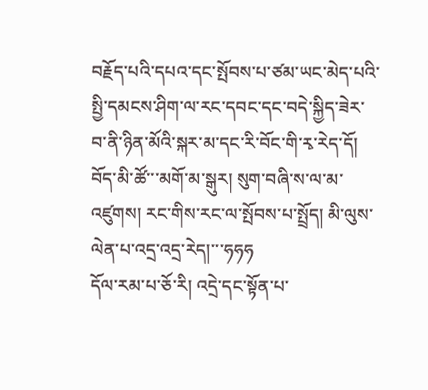བརྗོད་པའི་དཔའ་དང་སྤོབས་པ་ཙམ་ཡང་མེད་པའི་སྤྱི་དམངས་ཤིག་ལ་རང་དབང་དང་བདེ་སྐྱིད་ཟེར་བ་ནི་ཉིན་མོའི་སྐར་མ་དང་རི་བོང་གི་རྭ་རེད་དོ། བོད་མི་ཚོ་་་མགོ་མ་སྒུར། སུག་བཞི་ས་ལ་མ་འཛུགས། རང་གིས་རང་ལ་སྤོབས་པ་སྤྲོད། མི་ལུས་ལེན་པ་འདྲ་འདྲ་རེད།་་་ཧཧཧ
དོལ་རམ་པ་ཅོ་རི། འདྲེ་དང་སྟོན་པ་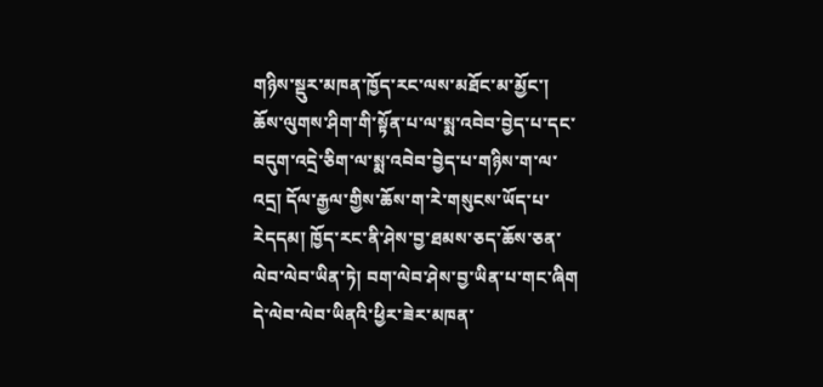གཉིས་སྡུར་མཁན་ཁྱོད་རང་ལས་མཐོང་མ་མྱོང་། ཆོས་ལུགས་ཤིག་གི་སྟོན་པ་ལ་སྨ་འབེབ་བྱེད་པ་དང་བདུག་འདྲེ་ཅིག་ལ་སྨ་འབེབ་བྱེད་པ་གཉིས་ག་ལ་འདྲ། དོལ་རྒྱལ་གྱིས་ཆོས་ག་རེ་གསུངས་ཡོད་པ་རེདདམ། ཁྱོད་རང་ནི་ཤེས་བྱ་ཐམས་ཅད་ཆོས་ཅན་ལེབ་ལེབ་ཡིན་ཏེ། བག་ལེབ་ཤེས་བྱ་ཡིན་པ་གང་ཞིག དེ་ལེབ་ལེབ་ཡིནའི་ཕྱིར་ཟེར་མཁན་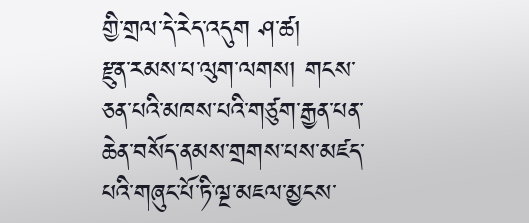གྱི་གྲལ་དེ་རེད་འདུག ཤ་ཚ།
རྫུན་རམས་པ་ལུག་ལགས། གངས་ཅན་པའི་མཁས་པའི་གཙུག་རྒྱན་པན་ཆེན་བསོད་ནམས་གྲགས་པས་མཛད་པའི་གཞུང་པོ་ཏི་ལྔ་མཇལ་མྱངས་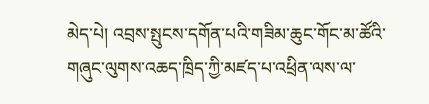མེད་པེ། འབྲས་སྤུངས་དགོན་པའི་གཟིམ་ཆུང་གོང་མ་ཚོའི་གཞུང་ལུགས་འཆད་ཁྲིད་ཀྱི་མཛད་པ་འཕྲིན་ལས་ལ་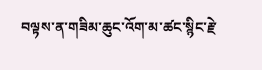བལྟས་ན་གཟིམ་ཆུང་འོག་མ་ཚང་སྙིང་རྗེ་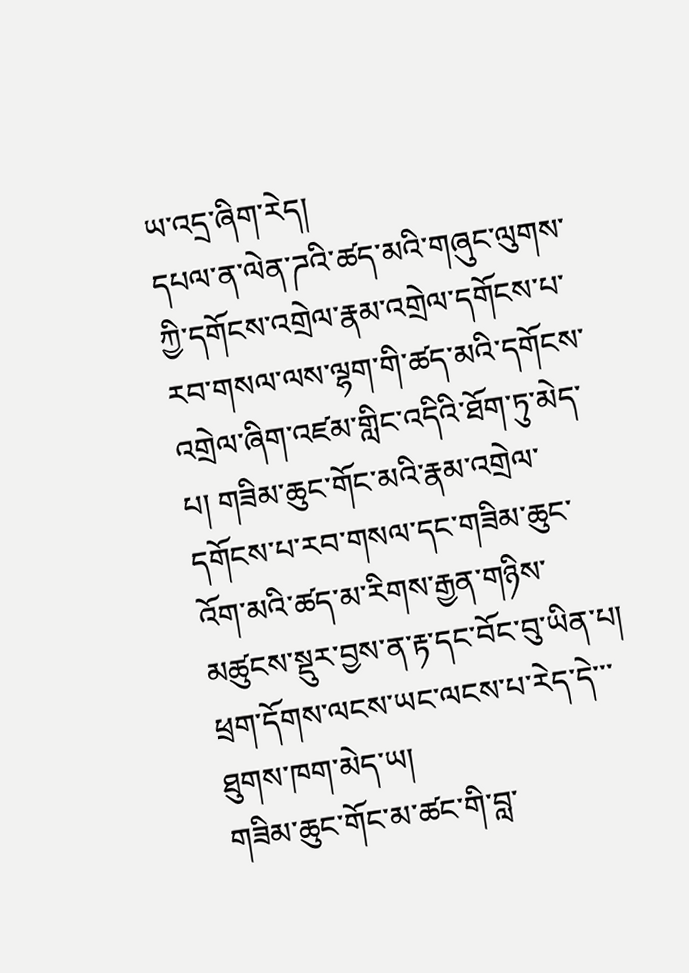ཡ་འདྲ་ཞིག་རེད།
དཔལ་ན་ལེན་ཌའི་ཚད་མའི་གཞུང་ལུགས་ཀྱི་དགོངས་འགྲེལ་རྣམ་འགྲེལ་དགོངས་པ་རབ་གསལ་ལས་ལྷག་གི་ཚད་མའི་དགོངས་འགྲེལ་ཞིག་འཛམ་གླིང་འདིའི་ཐོག་ཏུ་མེད་པ། གཟིམ་ཆུང་གོང་མའི་རྣམ་འགྲེལ་དགོངས་པ་རབ་གསལ་དང་གཟིམ་ཆུང་འོག་མའི་ཚད་མ་རིགས་རྒྱན་གཉིས་མཚུངས་སྡུར་བྱས་ན་རྟ་དང་བོང་བུ་ཡིན་པ། ཕྲག་དོགས་ལངས་ཡང་ལངས་པ་རེད་དེ་་་ཐུགས་ཁག་མེད་ཡ།
གཟིམ་ཆུང་གོང་མ་ཚང་གི་བླ་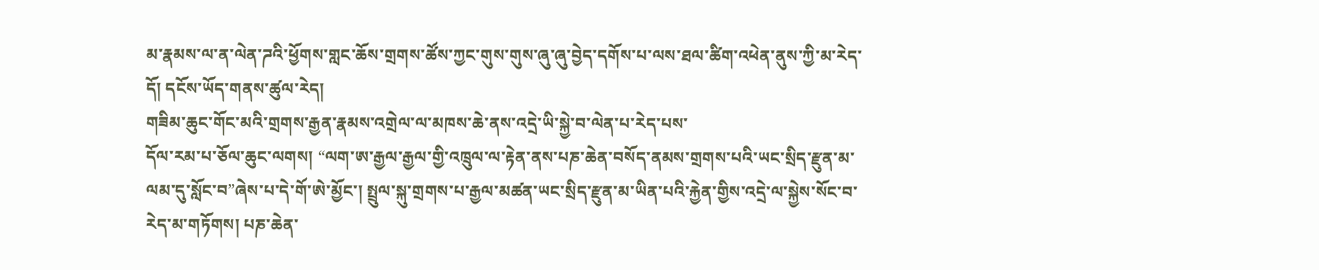མ་རྣམས་ལ་ན་ལེན་ཌའི་ཕྱོགས་གླང་ཆོས་གྲགས་ཚོས་ཀྱང་གུས་གུས་ཞུ་ཞུ་བྱེད་དགོས་པ་ལས་ཐལ་ཚིག་འཕེན་ནུས་ཀྱི་མ་རེད་དོ། དངོས་ཡོད་གནས་ཚུལ་རེད།
གཟིམ་ཆུང་གོང་མའི་གྲགས་རྒྱན་རྣམས་འགྲེལ་ལ་མཁས་ཆེ་ནས་འདྲེ་ཡི་སྐྱེ་བ་ལེན་པ་རེད་པས་
དོལ་རམ་པ་ཅོལ་ཆུང་ལགས། “ལག་ཨ་རྒྱལ་རྒྱལ་གྱི་འཁྲུལ་ལ་རྟེན་ནས་པཎ་ཆེན་བསོད་ནམས་གྲགས་པའི་ཡང་སྲིད་རྫུན་མ་ལམ་དུ་སློང་བ”ཞེས་པ་དེ་གོ་ཨེ་མྱོང་། སྤྲུལ་སྐུ་གྲགས་པ་རྒྱལ་མཚན་ཡང་སྲིད་རྫུན་མ་ཡིན་པའི་རྐྱེན་གྱིས་འདྲེ་ལ་སྐྱེས་སོང་བ་རེད་མ་གཏོགས། པཎ་ཆེན་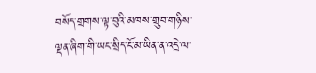བསོད་གྲགས་ལྟ་བུའི་མཁས་གྲུབ་གཉིས་ལྡན་ཞིག་གི་ཡང་སྲིད་ངོ་མ་ཡིན་ན་འདྲེ་ལ་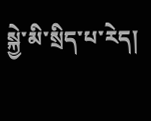སྐྱེ་མི་སྲིད་པ་རེད།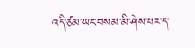འདི་ཙམ་ཡང་བསམ་མི་ཤེས་པར་ད་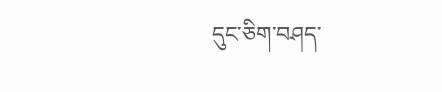དུང་ཅིག་བཤད་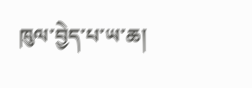ཁུལ་བྱེད་པ་ཡ་ཆ།